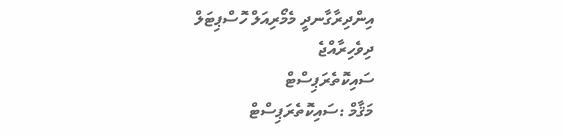އިންދިރާގާނދީ މެމޯރިއަލް ހޮސްޕިޓަލް
ދިވެހިރާއްޖެ
ސައިކޮތެރަޕިސްޓް
މަޤާމް :ސައިކޮތެރަޕިސްޓް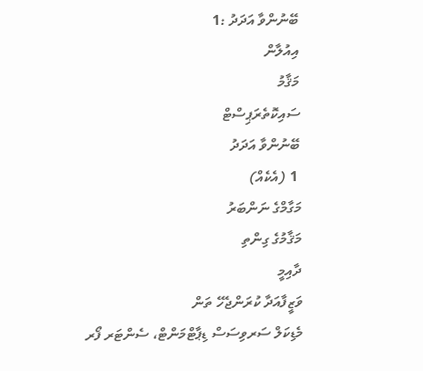ބޭނުންވާ އަދަދު :1
އިއުލާން
މަޤާމު
ސައިކޮތެރަޕިސްޓް
ބޭނުންވާ އަދަދު
 1 (އެކެއް)
މަގާމްގެ ނަންބަރު
މަޤާމުގެ ގިންތި
ދާއިމީ
ވަޒީފާއަދާ ކުރަންޖެހޭ ތަން
މެޑިކަލް ސަރވިސަސް ޑިޕާޓްމަންޓް، ސެންޓަރ ފޯރ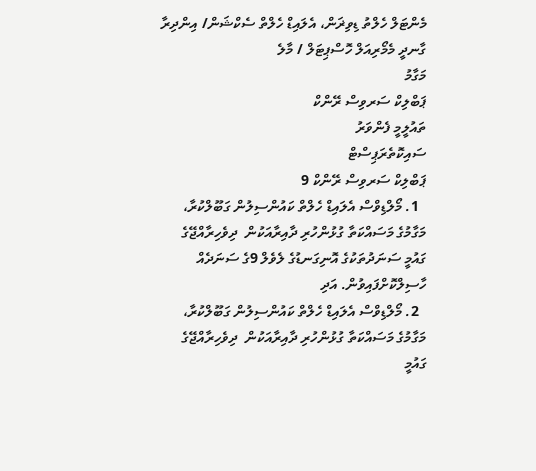މެންޓަލް ހެލްތު ޑިވިޜަން، އެލައިޑް ހެލްތް ސެކްޝަން/ އިންދިރާ ގާނދީ މެމޯރިއަލް ހޮސްޕިޓަލް / މާލެ
މަގާމު
ޕަބްލިކް ސަރވިސް ރޭންކް
ތައުލީމީ ފެންވަރު
ސައިކޮތެރަޕިސްޓް
ޕަބްލިކް ސަރވިސް ރޭންކް 9
  1. މޯލްޑިވްސް އެލައިޑް ހެލްތް ކައުންސިލުން ގަބޫލްކުރާ، މަގާމުގެ މަސައްކަތާ ގުޅުންހުރި ދާއިރާއަކުން  ދިވެހިރާއްޖޭގެ ގައުމީ ސަނަދުތަކުގެ އޮނިގަނޑުގެ ލެވެލް 9ގެ ސަނަދެއް ހާސިލްކޮށްފައިވުން. އަދި
  2. މޯލްޑިވްސް އެލައިޑް ހެލްތް ކައުންސިލުން ގަބޫލްކުރާ، މަގާމުގެ މަސައްކަތާ ގުޅުންހުރި ދާއިރާއަކުން  ދިވެހިރާއްޖޭގެ ގައުމީ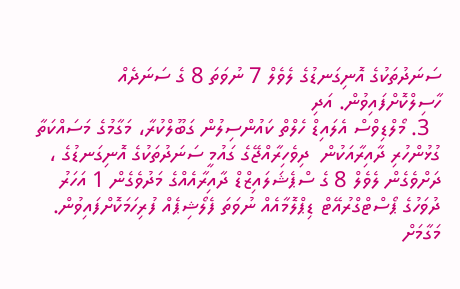ސަނަދުތަކުގެ އޮނިގަނޑުގެ ލެވެލް 7 ނުވަތަ 8 ގެ ސަނަދެއް ހާސިލްކޮށްފައިވުން. އަދި
  3. މޯލްޑިވްސް އެލައިޑް ހެލްތް ކައުންސިލުން ގަބޫލްކުރާ، މަގާމުގެ މަސައްކަތާ ގުޅުންހުރި ދާއިރާއަކުން  ދިވެހިރާއްޖޭގެ ގައުމީ ސަނަދުތަކުގެ އޮނިގަނޑުގެ ، ދަށްވެގެން ލެވެލް 8 ގެ ސްޕެޝަލައިޒްޑް ދާއިރާއެއްގެ މަދުވެގެން 1 އަހަރު ދުވަހުގެ ޕޯސްޓްގްރުއޭޓް ޑިޕްލޮމާއެއް ނުވަތަ ފެލޯޝިޕެއް ފުރިހަމަކޮށްފައިވުން.
މަގާމަށް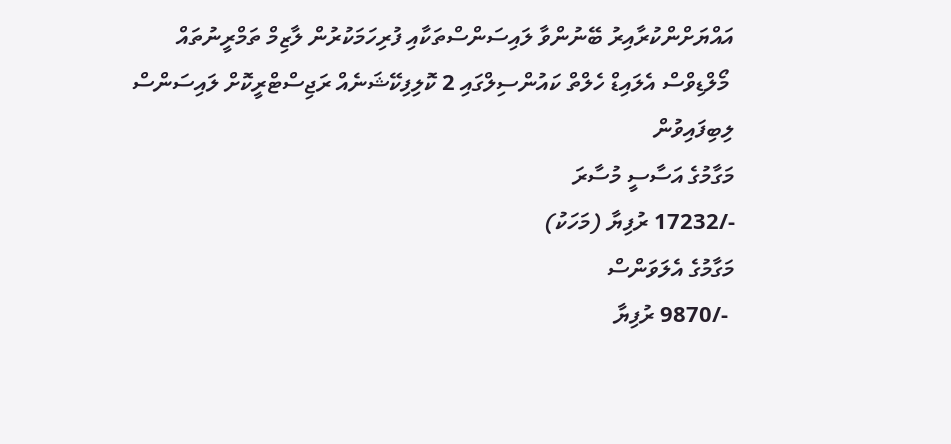އައްޔަށްންކުރާއިރު ބޭނުންވާ ލައިސަންސްތަކާއި ފުރިހަމަކުރުން ލާޒިމް ތަމްރީނުތައް
 މޯލްޑިވްސް އެލައިޑް ހެލްތް ކައުންސިލްގައި 2 ކޮލިފިކޭޝަނެއް ރަޖިސްޓްރީކޮށް ލައިސަންސް ލިބިފައިވުން
މަގާމުގެ އަސާސީ މުސާރަ
-/17232 ރުފިޔާ (މަހަކު)
މަގާމުގެ އެލަވަންސް
 -/9870 ރުފިޔާ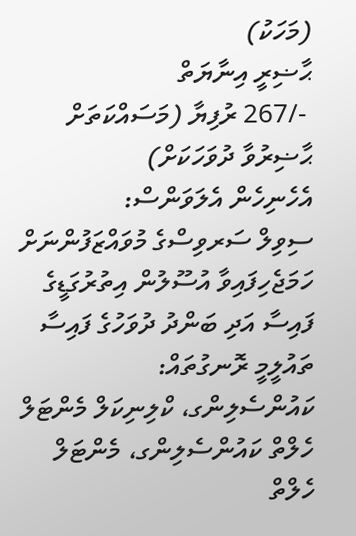(މަހަކު)
ޙާޟިރީ އިނާޔަތް
 -/267 ރުފިޔާ (މަސައްކަތަށް ޙާޟިރުވާ ދުވަހަކަށް)
އެހެނިހެން އެލަވަންސް:
ސިވިލް ސަރވިސްގެ މުވައްޒަފުންނަށް ހަމަޖެހިފައިވާ އުސޫލުން އިތުރުގަޑީގެ ފައިސާ އަދި ބަންދު ދުވަހުގެ ފައިސާ
ތައުލީމީ ރޮނގުތައް:
ކައުންސެލިންގ، ކްލިނިކަލް މެންޓަލް ހެލްތް ކައުންސެލިންގ، މެންޓަލް ހެލްތް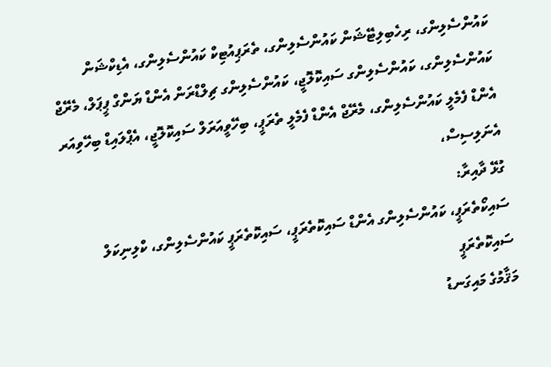ކައުންސެލިންގ، ރިހެބިލިޓޭޝަން ކައުންސެލިންގ، ތެރަޕިއުޓިކް ކައުންސެލިންގ، އެޑިކްޝަން ކައުންސެލިންގ، ކައުންސެލިންގ ސައިކޮލޮޖީ، ކައުންސެލިންގ ޗިލްޑްރަން އެންޑް ޔަންގް ޕީޕަލް، މެރޭޖް އެންޑް ފެމެލީ ކައުންސެލިންގ، މެރޭޖް އެންޑް ފެމެލީ ތެރަޕީ، ބިހޭވީއަރަލް ސައިކޮލޮޖީ، އެޕްލައިޑް ބިހޭވިއަރ އެނަލިސިސް،
ގުޅޭ ދާއިރާ:
ސައިކޯތެރަޕީ، ކައުންސެލިންގ އެންޑް ސައިކޮތެރަޕީ، ސައިކޮތެރަޕީ ކައުންސެލިންގ، ކްލިނިކަލް ސައިކޮތެރަޕީ
މަޤާމުގެ މައިގަނޑު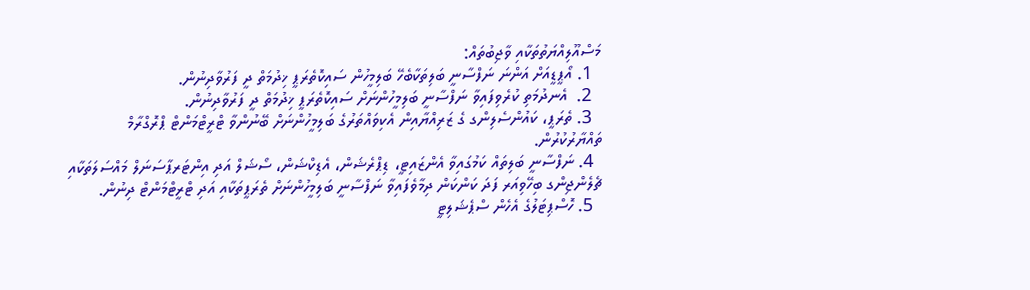މަސްއޫލިއްޔަތުތަކާއި ވާޖިބުތައް:
  1. އޯޕީޑީއަށް އަންނަ ނަފްސާނީ ބަލިތަކާބެހޭ ބަލިމީހުން ސައިކޮތެރަޕީ ޚިދުމަތް ދީ ފަރުވާދިނުން.
  2.  އެނދުމަތި ކުރެވިފައިވާ ނަފްސާނީ ބަލިމީހުންނަށް ސައިކޮތެރަޕީ ޚިދުމަތް ދީ ފަރުވާދިނުން.
  3. ތެރަޕީ، ކައުންސެލިންގ ގެ ޒަރިއްޔާއިން އެކިވައްތަރުގެ ބަލިމީހުންނަށް ބޭނުންވާ ޓްރީޓްމަންޓް ޕްރޮގްރާމް ތައްޔާރުކުރުން.
  4. ނަފްސާނީ ބަލިތައް ކަމުގައިވާ އެންޒައިޓީ، ޑިޕްރެޝަން، އެޑިކްޝަން، ސޯޝަލް އަދި އިންޓަރޕާސަނަލް މައްސަލަތަކާއި ޗެލެންޖިންގ ބިހޭވިއަރ ފަދަ ކަންކަން ދިމާވެފައިވާ ނަފްސާނީ ބަލިމީހުންނަށް ތެރަޕީތަކާއި އަދި ޓްރީޓްމަންޓް ދިނުން.
  5. ހޮސްޕިޓަލުގެ އެހެން ސްޕެޝަލިޓީ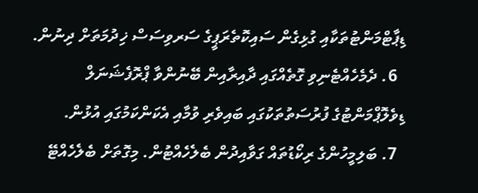ޑިޕާޓްމަންޓުތަކާއި ގުޅިގެން ސައިކޮތެރަޕީގެ ސަރވިސަސް ޚިދުމަތަށް ދިނުން.
  6. ދެމެހެއްޓެނިވި ގޮތެއްގައި ދާއިރާއިން ބޭނުންވާ ޕްރޮފެޝަނަލް ޑިވެލޮޕްމަންޓުގެ ފުރުސަތުތަކުގައި ބައިވެރި ވުމާއި އެކަންކަމުގައި އުޅުން.
  7. ބަލިމީހުންގެ ރިކޯޑުތައް ގަވާއިދުން ބެލެހެއްޓުން. މިގޮތަށް ބެލެހެއްޓޭ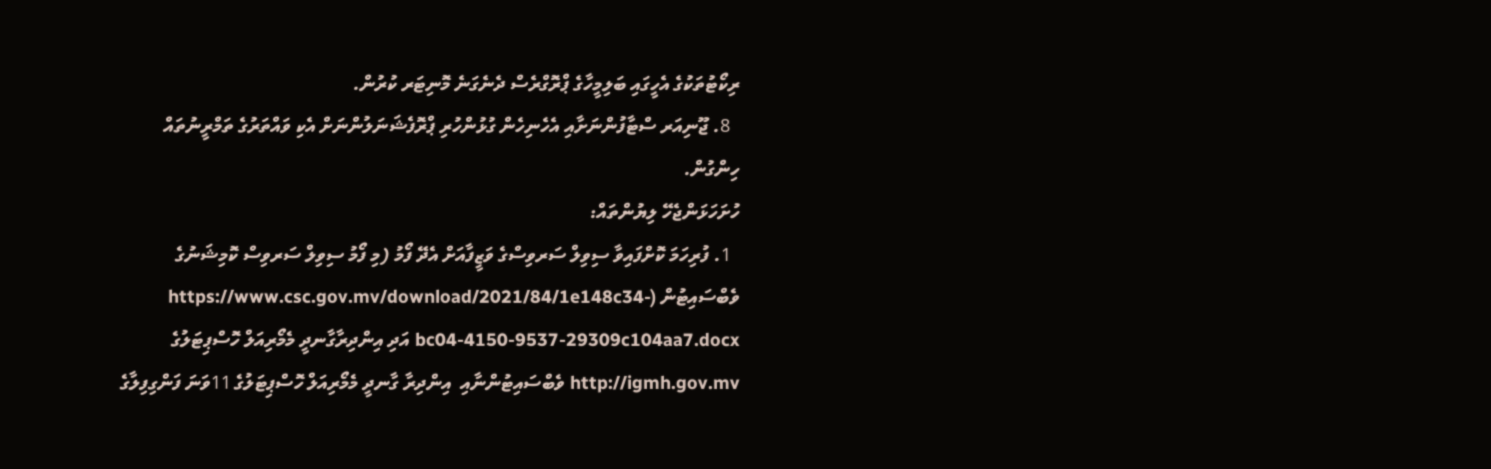ރިކޯޓުތަކުގެ އެހީގައި ބަލިމީހާގެ ޕްރޮގްރެސް ދެނެގަނެ މޮނިޓަރ ކުރުން.
  8. ޖޫނިއަރ ސްޓާފުންނަށާއި އެހެނިހެން ގުޅުންހުރި ޕްރޮފެޝަނަލުންނަށް އެކި ވައްތަރުގެ ތަމްރީނުތައް ހިންގުން.
ހުށަހަޅަންޖެހޭ ލިޔުންތައް:
  1. ފުރިހަމަ ކޮށްފައިވާ ސިވިލް ސަރވިސްގެ ވަޒީފާއަށް އެދޭ ފޯމު (މި ފޯމު ސިވިލް ސަރވިސް ކޮމިޝަނުގެ ވެބްސައިޓުން (https://www.csc.gov.mv/download/2021/84/1e148c34-bc04-4150-9537-29309c104aa7.docx އަދި އިންދިރާގާނދީ މެމޯރިއަލް ހޮސްޕިޓަލުގެ http://igmh.gov.mv ވެބްސައިޓުންނާއި  އިންދިރާ ގާނދީ މެމޯރިއަލް ހޮސްޕިޓަލުގެ 11ވަނަ ފަންގިފިލާގެ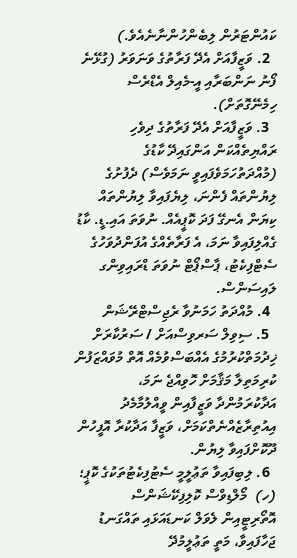ކައުންޓަރުން ލިބެންހުންނާނެއެވެ.)
  2. ވަޒީފާއަށް އެދޭ ފަރާތުގެ ވަނަވަރު (ގުޅޭނެ ފޯނު ނަންބަރާއި އީ-މެއިލް އެޑްރެސް ހިމެނޭގޮތަށް).
  3. ވަޒީފާއަށް އެދޭ ފަރާތުގެ ދިވެހި ރައްޔިތެއްކަން އަންގައިދޭ ކާޑުގެ (މުއްދަތުހަމަވެފައިވީ ނަމަވެސް) ދެފުށުގެ ލިޔުންތައް ފެންނަ، ލިޔެފައިވާ ލިޔުންތައް ކިޔަން އެނގޭ ފަދަ ކޮޕީއެއް. ނުވަތަ އައި.ޑީ. ކާޑު ގެއްލިފައިވާ ނަމަ، އެ ފަރާތެއްގެ އުފަންދުވަހުގެ ސެޓްފިކެޓު، ޕާސްޕޯޓް ނުވަތަ ޑްރައިވިންގ ލައިސަންސް.
  4. މުއްދަތު ހަމަނުވާ ރެޖިސްޓްރޭޝަން
  5. ސިވިލް ސަރވިސްއަށް / ސަރުކާރަށް ޚިދުމަތްކުރުމުގެ އެއްބަސްވުމެއް އޮތް މުވައްޒަފުން ކުރިމަތިލާ މަޤާމަށް ހޮވިއްޖެ ނަމަ، އަދާކުރަމުންދާ ވަޒީފާއިން ވީއްލުމާމެދު އިއުތިރާޒެއްނެތްކަމަށް، ވަޒީފާ އަދާކުރާ އޮފީހުން ދޫކޮށްފައިވާ ލިޔުން.
  6. ލިބިފައިވާ ތަޢުލީމީ ސެޓުފިކެޓުތަކުގެ ކޮޕީ؛
(ހ)  މޯލްޑިވްސް ކޮލިފިކޭޝަންސް އޮތޯރިޓީއިން ލެވަލް ކަނޑައަޅައި ތައްގަނޑު ޖަހާފައިވާ، މަތީ ތަޢުލީމުދޭ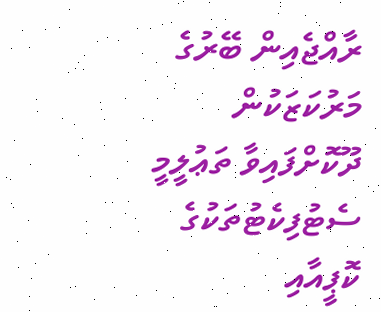ރާއްޖެއިން ބޭރުގެ މަރުކަޒަކުން ދޫކޮށްފައިވާ ތަޢުލީމީ ސެޓުފިކެޓުތަކުގެ ކޮޕީއާއި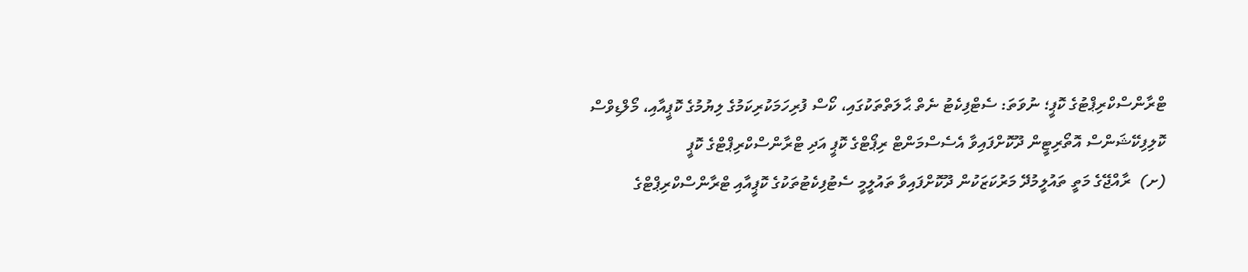ޓްރާންސްކްރިޕްޓުގެ ކޮޕީ؛ ނުވަތަ: ސެޓްފިކެޓު ނެތް ޙާލަތްތަކުގައި، ކޯސް ފުރިހަމަކުރިކަމުގެ ލިޔުމުގެ ކޮޕީއާއި، މޯލްޑިވްސް ކޮލިފިކޭޝަންސް އޮތޯރިޓީން ދޫކޮށްފައިވާ އެސެސްމަންޓް ރިޕޯޓްގެ ކޮޕީ އަދި ޓްރާންސްކްރިޕްޓްގެ ކޮޕީ
(ށ)  ރާއްޖޭގެ މަތީ ތައުލީމުދޭ މަރުކަޒަކުން ދޫކޮށްފައިވާ ތައުލީމީ ސެޓުފިކެޓުތަކުގެ ކޮޕީއާއި ޓްރާންސްކްރިޕްޓްގެ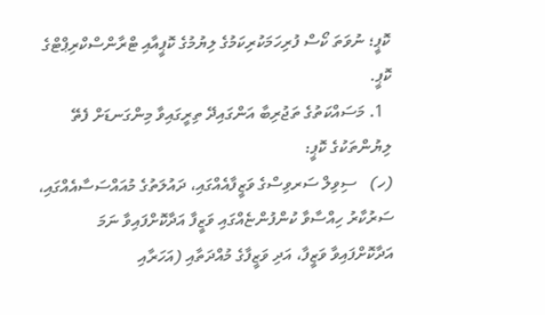ކޮޕީ؛ ނުވަތަ ކޯސް ފުރިހަމަކުރިކަމުގެ ލިޔުމުގެ ކޮޕީއާއި ޓްރާންސްކްރިޕްޓްގެ ކޮޕީ.
  1. މަސައްކަތުގެ ތަޖުރިބާ އަންގައިދޭ ތިރީގައިވާ މިންގަނޑަށް ފެތޭ ލިޔުންތަކުގެ ކޮޕީ:
(ހ)   ސިވިލް ސަރވިސްގެ ވަޒީފާއެއްގައި، ދައުލަތުގެ މުއައްސަސާއެއްގައި، ސަރުކާރު ހިއްސާވާ ކުންފުންޏެއްގައި ވަޒީފާ އަދާކޮށްފައިވާ ނަމަ އަދާކޮށްފައިވާ ވަޒީފާ، އަދި ވަޒީފާގެ މުއްދަތާއި (އަހަރާއި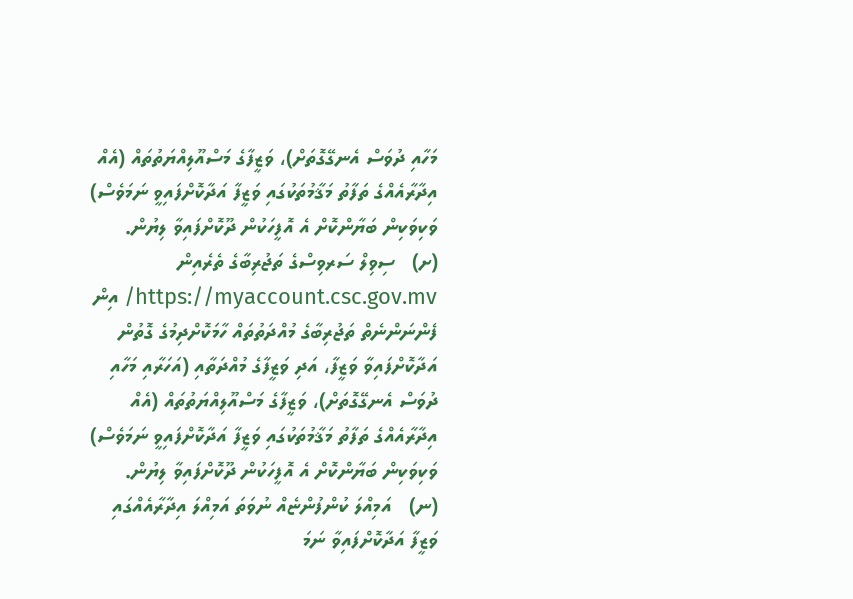މަހާއި ދުވަސް އެނގޭގޮތަށް)، ވަޒީފާގެ މަސްއޫލިއްޔަތުތައް (އެއް އިދާރާއެއްގެ ތަފާތު މަޤާމުތަކުގައި ވަޒީފާ އަދާކޮށްފައިވީ ނަމަވެސް) ވަކިވަކިން ބަޔާންކޮށް އެ އޮފީހަކުން ދޫކޮށްފައިވާ ލިޔުން.
(ށ)   ސިވިލް ސަރވިސްގެ ތަޖުރިބާގެ ތެރެއިން https://myaccount.csc.gov.mv/ އިން ފެންނަންނެތް ތަޖުރިބާގެ މުއްދަތުތައް ހާމަކޮށްދިމުގެ ގޮތުން އަދާކޮށްފައިވާ ވަޒީފާ، އަދި ވަޒީފާގެ މުއްދަތާއި (އަހަރާއި މަހާއި ދުވަސް އެނގޭގޮތަށް)، ވަޒީފާގެ މަސްއޫލިއްޔަތުތައް (އެއް އިދާރާއެއްގެ ތަފާތު މަޤާމުތަކުގައި ވަޒީފާ އަދާކޮށްފައިވީ ނަމަވެސް) ވަކިވަކިން ބަޔާންކޮށް އެ އޮފީހަކުން ދޫކޮށްފައިވާ ލިޔުން.
(ނ)   އަމިއްލަ ކުންފުންޏެއް ނުވަތަ އަމިއްލަ އިދާރާއެއްގައި ވަޒީފާ އަދާކޮށްފައިވާ ނަމަ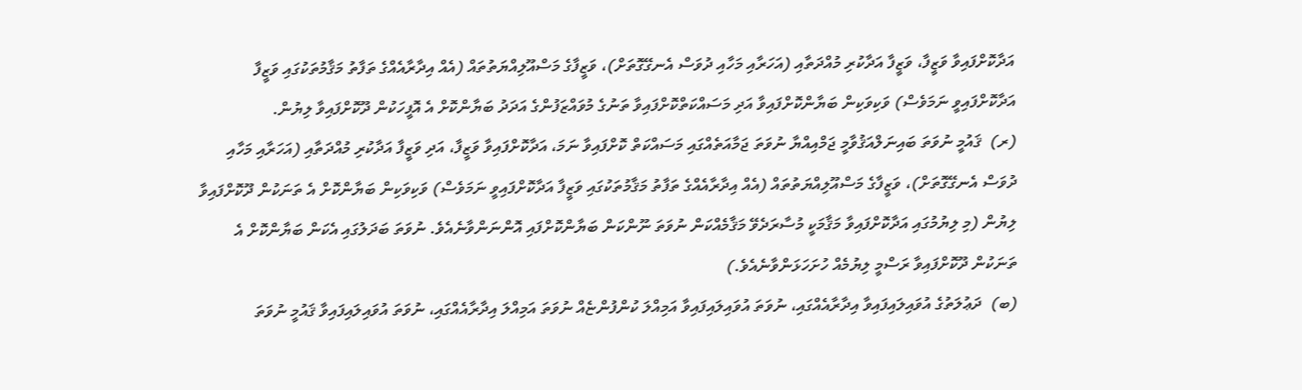އަދާކޮށްފައިވާ ވަޒީފާ، ވަޒީފާ އަދާކުރި މުއްދަތާއި (އަހަރާއި މަހާއި ދުވަސް އެނގޭގޮތަށް)، ވަޒީފާގެ މަސްއޫލިއްޔަތުތައް (އެއް އިދާރާއެއްގެ ތަފާތު މަޤާމުތަކުގައި ވަޒީފާ އަދާކޮށްފައިވީ ނަމަވެސް) ވަކިވަކިން ބަޔާންކޮށްފައިވާ އަދި މަސައްކަތްކޮށްފައިވާ ތަނުގެ މުވައްޒަފުންގެ އަދަދު ބަޔާންކޮށް އެ އޮފީހަކުން ދޫކޮށްފައިވާ ލިޔުން.
(ރ)  ޤައުމީ ނުވަތަ ބައިނަލްއަޤުވާމީ ޖަމްއިއްޔާ ނުވަތަ ޖަމާއަތެއްގައި މަސައްކަތް ކޮށްފައިވާ ނަމަ، އަދާކޮށްފައިވާ ވަޒީފާ، އަދި ވަޒީފާ އަދާކުރި މުއްދަތާއި (އަހަރާއި މަހާއި ދުވަސް އެނގޭގޮތަށް)، ވަޒީފާގެ މަސްއޫލިއްޔަތުތައް (އެއް އިދާރާއެއްގެ ތަފާތު މަޤާމުތަކުގައި ވަޒީފާ އަދާކޮށްފައިވީ ނަމަވެސް) ވަކިވަކިން ބަޔާންކޮށް އެ ތަނަކުން ދޫކޮށްފައިވާ ލިޔުން (މި ލިޔުމުގައި އަދާކޮށްފައިވާ މަޤާމަކީ މުސާރަދެވޭ މަޤާމެއްކަން ނުވަތަ ނޫންކަން ބަޔާންކޮށްފައި އޮންނަންވާނެއެވެ. ނުވަތަ ބަދަލުގައި އެކަން ބަޔާންކޮށް އެ ތަނަކުން ދޫކޮށްފައިވާ ރަސްމީ ލިޔުމެއް ހުށަހަޅަންވާނެއެވެ.)
(ބ)  ދަޢުލަތުގެ އުވައިލައިފައިވާ އިދާރާއެއްގައި، ނުވަތަ އުވައިލައިފައިވާ އަމިއްލަ ކުންފުންޏެއް ނުވަތަ އަމިއްލަ އިދާރާއެއްގައި، ނުވަތަ އުވައިލައިފައިވާ ޤައުމީ ނުވަތަ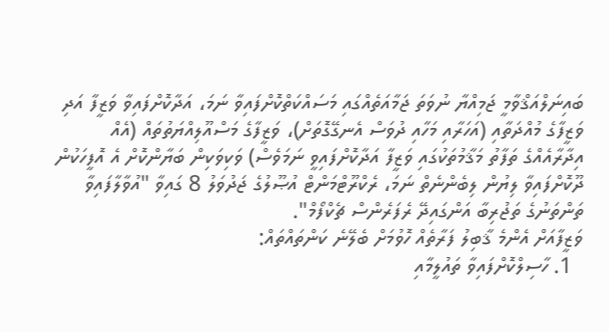ބައިނަލްއަޤްވާމީ ޖަމިއްޔާ ނުވަތަ ޖަމާއަތެއްގައި މަސައްކަތްކޮށްފައިވާ ނަމަ، އަދާކޮށްފައިވާ ވަޒީފާ އަދި ވަޒީފާގެ މުއްދަތާއި (އަހަރާއި މަހާއި ދުވަސް އެނގޭގޮތަށް)، ވަޒީފާގެ މަސްއޫލިއްޔަތުތައް (އެއް އިދާރާއެއްގެ ތަފާތު މަޤާމުތަކުގައި ވަޒީފާ އަދާކޮށްފައިވީ ނަމަވެސް) ވަކިވަކިން ބަޔާންކޮށް އެ އޮފީހަކުން ދޫކޮށްފައިވާ ލިޔުން ލިބެންނެތް ނަމަ، ރެކްރޫޓްމަންޓް އުޞޫލުގެ ޖަދުވަލު 8 ގައިވާ "އުވާލާފައިވާ ތަންތަނުގެ ތަޖުރިބާ އަންގައިދޭ ރެފަރެންސް ޗެކްފޯމް".
ވަޒީފާއަށް އެންމެ ޤާބިލު ފަރާތެއް ހޮވުމަށް ބެލޭނެ ކަންތައްތައް:
  1. ހާސިލްކޮށްފައިވާ ތައުލީމާއި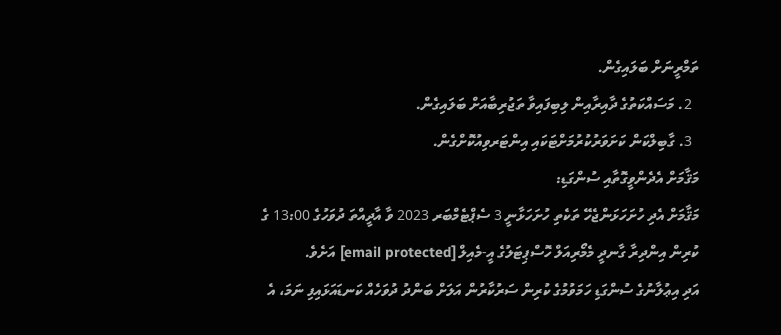ތަމްރީނަށް ބަލައިގެން.
  2. މަސައްކަތުގެ ދާއިރާއިން ލިބިފައިވާ ތަޖުރިބާއަށް ބަލައިގެން.
  3. ގާބިލްކަން ކަށަވަރުކުރުމަށްޓަކައި އިންޓަރވިއުކޮށްގެން.
މަޤާމަށް އެދެންވީގޮތާއި ސުންގަޑި:
މަޤާމަށް އެދި ހުށަހަޅަންޖެހޭ ތަކެތި ހުށަހަޅާނީ 3 ސެޕްޓެމްބަރ 2023 ވާ އާދީއްތަ ދުވަހުގެ 13:00 ގެ ކުރިން އިންދިރާ ގާނދީ މެމޯރިއަލް ހޮސްޕިޓަލުގެ އީ-މެއިލް [email protected] އަށެވެ.
އަދި އިޢުލާނުގެ ސުންގަޑި ހަމަވުމުގެ ކުރިން ސަރުކާރުން އަލަށް ބަންދު ދުވަހެއް ކަނޑައަޅައިފި ނަމަ، އެ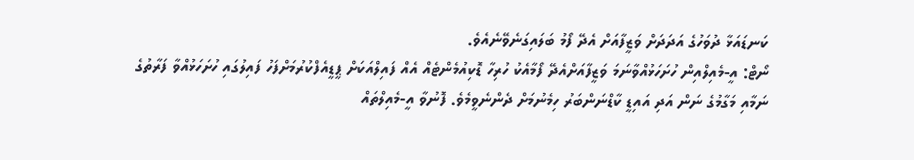ކަނޑައަޅާ ދުވަހުގެ އަދަދަށް ވަޒީފާއަށް އެދޭ ފޯމު ބަލައިގަނެވޭނެއެވެ.
ނޯޓް: އީ-މެއިލްއިން ހުށަހަޅުއްވާނަމަ ވަޒީފާއަށްއެދޭ ފޯމާއެކު ހުރިހާ ޑޮކިއުމެންޓެއް އެއް ފައިލްއަކަށް ޕީޑީއެފްކުރުމަށްފަހު ފައިލުގައި ހުށަހަޅުއްވާ ފަރާތުގެ ނަމާއި މަގާމުގެ ނަން އަދި އައިޑީ ކާޑްނަންބަރު ހިމެނުމަށް ދެންނެވީމެވެ. ފޮނުވާ އީ-މެއިލްތައް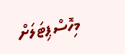މިހޮސްޕިޓަލަށް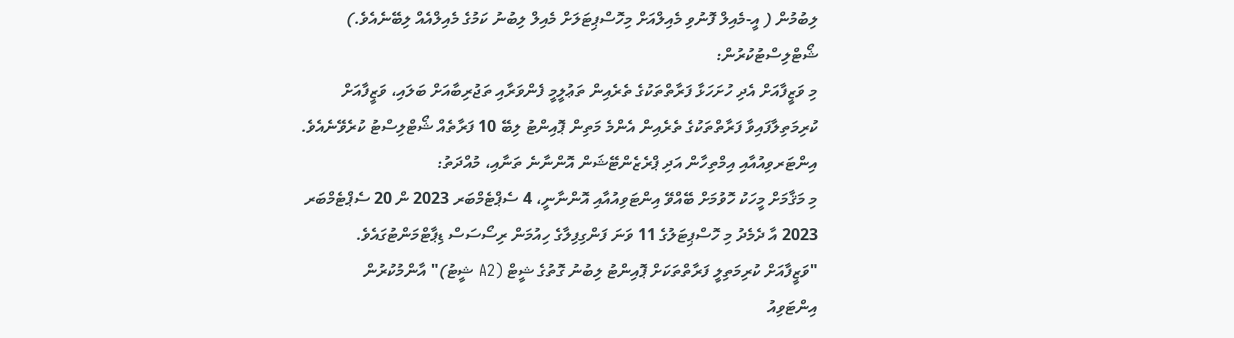ލިބުމުން ( އީ-މެއިލް ފޮނުވި މެއިލްއަށް މިހޮސްޕިޓަލަށް މެއިލް ލިބުނު ކަމުގެ މެއިލްއެއް ލިބޭނެއެވެ.)
ޝޯޓްލިސްޓުކުރުން:
މި ވަޒީފާއަށް އެދި ހުށަހަޅާ ފަރާތްތަކުގެ ތެރެއިން ތަޢުލީމީ ފެންވަރާއި ތަޖުރިބާއަށް ބަލައި، ވަޒީފާއަށް ކުރިމަތިލާފައިވާ ފަރާތްތަކުގެ ތެރެއިން އެންމެ މަތިން ޕޮއިންޓު ލިބޭ 10 ފަރާތެއް ޝޯޓްލިސްޓު ކުރެވޭނެއެވެ.
އިންޓަރވިއުއާއި އިމްތިހާން އަދި ޕްރެޒެންޓޭޝަން އޮންނާނެ ތަނާއި، މުއްދަތު:
މި މަޤާމަށް މީހަކު ހޮވުމަށް ބޭއްވޭ އިންޓަވިއުއާއި އޮންނާނީ، 4 ސެޕްޓެމްބަރ 2023 ން 20 ސެޕްޓެމްބަރ 2023 އާ ދެމެދު މި ހޮސްޕިޓަލުގެ 11 ވަނަ ފަންގިފިލާގެ ހިއުމަން ރިސޯސަސް ޑިޕާޓްމަންޓުގައެވެ.
"ވަޒީފާއަށް ކުރިމަތިލީ ފަރާތްތަކަށް ޕޮއިންޓު ލިބުނު ގޮތުގެ ޝީޓް (A2 ޝީޓު)" އާންމުކުރުން
އިންޓަވިއު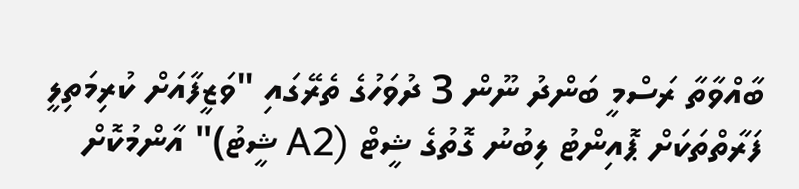ބާއްވާތާ ރަސްމީ ބަންދު ނޫން 3 ދުވަހުގެ ތެރޭގައި "ވަޒީފާއަށް ކުރިމަތިލީ ފަރާތްތަކަށް ޕޮއިންޓު ލިބުނު ގޮތުގެ ޝީޓް (A2 ޝީޓު)" އާންމުކޮށް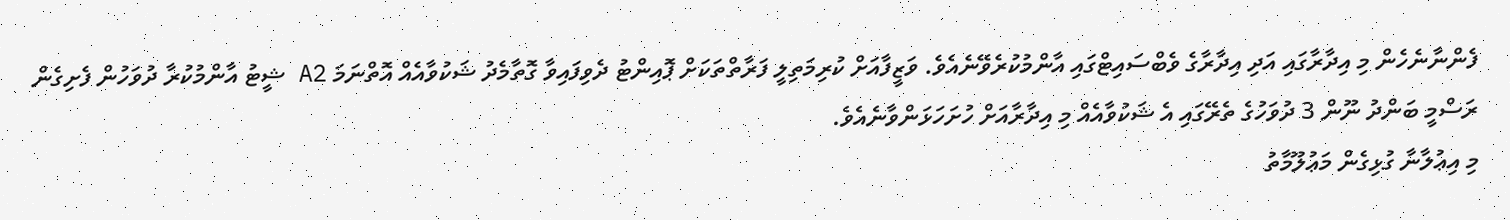ފެންނާނެހެން މި އިދާރާގައި އަދި އިދާރާގެ ވެބްސައިޓްގައި އާންމުކުރެވޭނެއެވެ. ވަޒީފާއަށް ކުރިމަތިލީ ފަރާތްތަކަށް ޕޮއިންޓު ދެވިފައިވާ ގޮތާމެދު ޝަކުވާއެއް އޮތްނަމަ A2 ޝީޓު އާންމުކުރާ ދުވަހުން ފެށިގެން ރަސްމީ ބަންދު ނޫން 3 ދުވަހުގެ ތެރޭގައި އެ ޝަކުވާއެއް މި އިދާރާއަށް ހުށަހަޅަންވާނެއެވެ.
މި އިޢުލާނާ ގުޅިގެން މަޢުލޫމާތު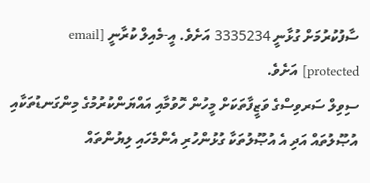ސާފުކުރުމަށް ގުޅާނީ 3335234 އަށެވެ. އީ-މެއިލް ކުރާނީ [email protected] އަށެވެ.
ސިވިލް ސަރވިސްގެ ވަޒީފާތަކަށް މީހުން ހޮވުމާއި އައްޔަންކުރުމުގެ މިންގަނޑުތަކާއި އުޞޫލުތައް އަދި އެ އުޞޫލުތަކާ ގުޅުންހުރި އެންމެހައި ލިޔުންތައް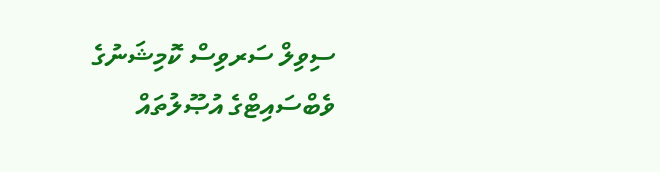ސިވިލް ސަރވިސް ކޮމިޝަނުގެ ވެބްސައިޓްގެ އުޞޫލުތައް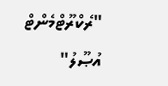"ރެކްރޫޓްމެންޓް އުޞޫލު"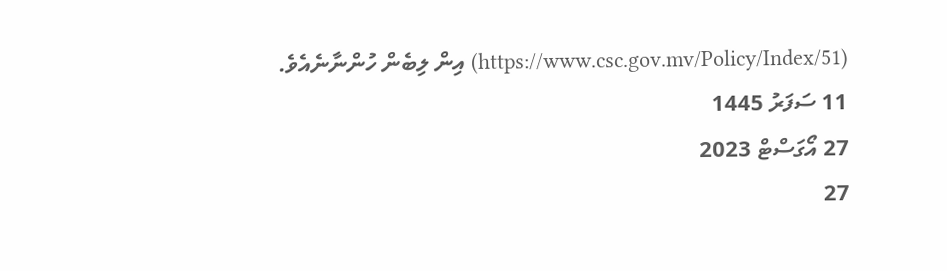(https://www.csc.gov.mv/Policy/Index/51) އިން ލިބެން ހުންނާނެއެވެ.
11 ސަފަރު 1445
27 އޯގަސްޓް 2023
27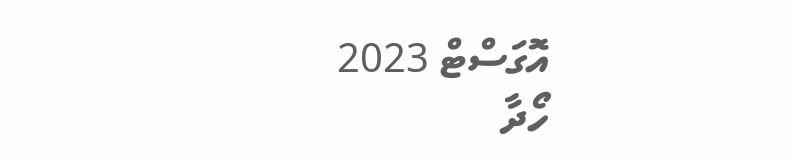އޮގަސްޓް 2023
ހޯދާ